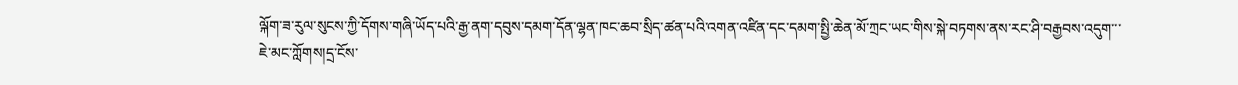ལྐོག་ཟ་རུལ་སུངས་ཀྱི་དོགས་གཞི་ཡོད་པའི་རྒྱ་ནག་དབུས་དམག་དོན་ལྷན་ཁང་ཆབ་སྲིད་ཚན་པའི་འགན་འཛིན་དང་དམག་སྤྱི་ཆེན་མོ་ཀྲང་ཡང་གིས་སྐེ་བཏགས་ནས་རང་ཤི་བརྒྱབས་འདུག་་་
ཇེ་མང་ཀློགས།དྲ་ངོས་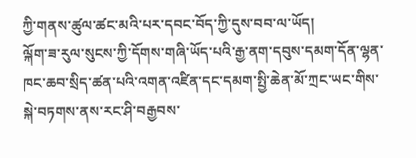ཀྱི་གནས་ཚུལ་ཚང་མའི་པར་དབང་བོད་ཀྱི་དུས་བབ་ལ་ཡོད།
ལྐོག་ཟ་རུལ་སུངས་ཀྱི་དོགས་གཞི་ཡོད་པའི་རྒྱ་ནག་དབུས་དམག་དོན་ལྷན་ཁང་ཆབ་སྲིད་ཚན་པའི་འགན་འཛིན་དང་དམག་སྤྱི་ཆེན་མོ་ཀྲང་ཡང་གིས་སྐེ་བཏགས་ནས་རང་ཤི་བརྒྱབས་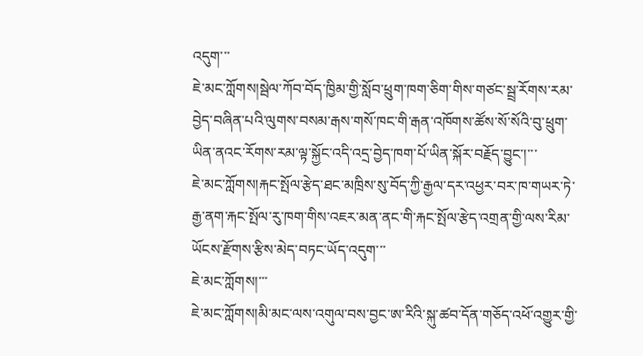འདུག་་་
ཇེ་མང་ཀློགས།སྦེལ་ཀོབ་བོད་ཁྱིམ་གྱི་སློབ་ཕྲུག་ཁག་ཅིག་གིས་གཙང་སྦྲ་རོགས་རམ་བྱེད་བཞིན་པའི་ལུགས་བསམ་རྒས་གསོ་ཁང་གི་རྒན་འཁོགས་ཚོས་སོ་སོའི་བུ་ཕྲུག་ཡིན་ནའང་རོགས་རམ་ལྟ་སྐྱོང་འདི་འདྲ་བྱེད་ཁག་པོ་ཡིན་སྐོར་བརྗོད་བྱུང་།་་་
ཇེ་མང་ཀློགས།རྐང་སྤོལ་རྩེད་ཐང་མཁྲིས་སུ་བོད་ཀྱི་རྒྱལ་དར་འཕྱར་བར་ཁ་གཡར་ཏེ་རྒྱ་ནག་རྐང་སྤོལ་རུ་ཁག་གིས་འཇར་མན་ནང་གི་རྐང་སྤོལ་རྩེད་འགྲན་གྱི་ལས་རིམ་ཡོངས་རྫོགས་རྩིས་མེད་བཏང་ཡོད་འདུག་་་
ཇེ་མང་ཀློགས།་་་
ཇེ་མང་ཀློགས།མི་མང་ལས་འགུལ་བས་བྱང་ཨ་རིའི་སྐུ་ཚབ་དོན་གཅོད་འཕོ་འགྱུར་གྱི་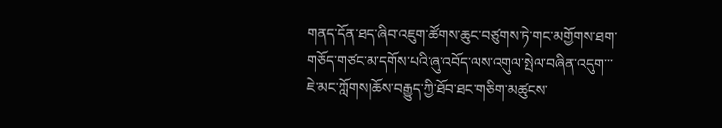གནད་དོན་ཐད་ཞིབ་འཇུག་ཚོགས་ཆུང་བཙུགས་ཏེ་གང་མགྱོགས་ཐག་གཅོད་གཙང་མ་དགོས་པའི་ཞུ་འབོད་ལས་འགུལ་སྤེལ་བཞིན་འདུག་་་
ཇེ་མང་ཀློགས།ཆོས་བརྒྱུད་ཀྱི་ཐོབ་ཐང་གཅིག་མཚུངས་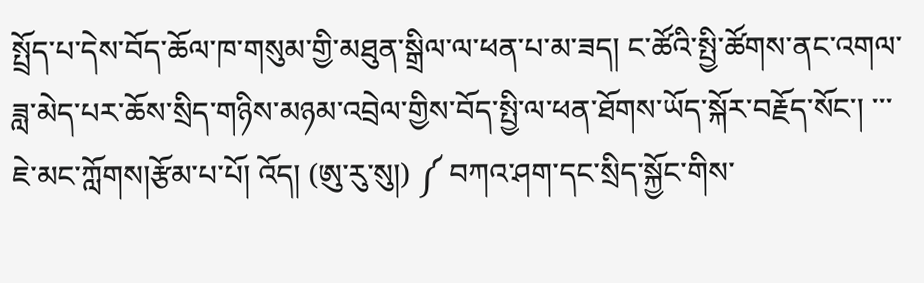སྤྲོད་པ་དེས་བོད་ཆོལ་ཁ་གསུམ་གྱི་མཐུན་སྒྲིལ་ལ་ཕན་པ་མ་ཟད། ང་ཚོའི་སྤྱི་ཚོགས་ནང་འགལ་ཟླ་མེད་པར་ཆོས་སྲིད་གཉིས་མཉམ་འབྲེལ་གྱིས་བོད་སྤྱི་ལ་ཕན་ཐོགས་ཡོད་སྐོར་བརྗོད་སོང་། ་་་
ཇེ་མང་ཀློགས།རྩོམ་པ་པོ། འོད། (ཨུ་རུ་སུ།) ༼ བཀའ་ཤག་དང་སྲིད་སྐྱོང་གིས་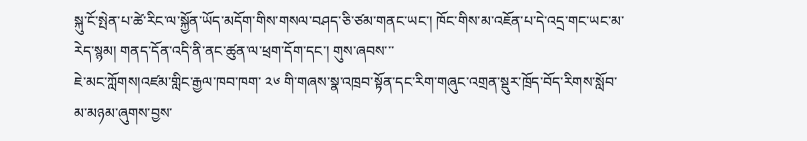སྐུ་ངོ་སྤེན་པ་ཚེ་རིང་ལ་སྐྱོན་ཡོད་མདོག་གིས་གསལ་བཤད་ཅི་ཙམ་གནང་ཡང་། ཁོང་གིས་མ་འཇོན་པ་དེ་འདྲ་གང་ཡང་མ་རེད་སྙམ། གནད་དོན་འདི་ནི་ནང་ཚུན་ལ་ཕྲག་དོག་དང་། གུས་ཞབས་་་
ཇེ་མང་ཀློགས།འཛམ་གླིང་རྒྱལ་ཁབ་ཁག་ ༢༦ གི་གཞས་སྣ་འཁྲབ་སྟོན་དང་རིག་གཞུང་འགྲན་སྡུར་ཁྲོད་བོད་རིགས་སློབ་མ་མཉམ་ཞུགས་བྱས་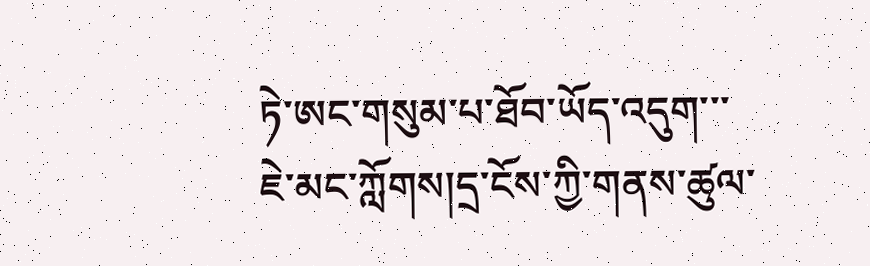ཏེ་ཨང་གསུམ་པ་ཐོབ་ཡོད་འདུག་་་
ཇེ་མང་ཀློགས།དྲ་ངོས་ཀྱི་གནས་ཚུལ་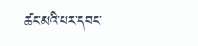ཚང་མའི་པར་དབང་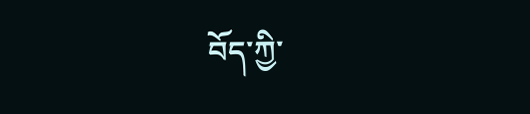བོད་ཀྱི་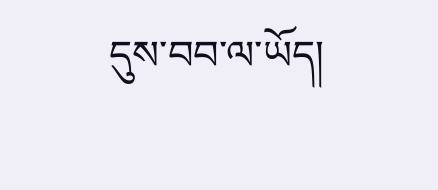དུས་བབ་ལ་ཡོད།